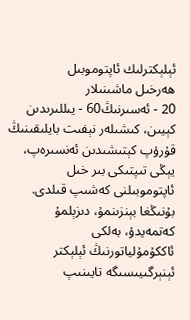ئېلېكترلىك ئاپتوموبىل
ھەرخىل ماشىنىلار
20 - ئەسىرنىڭ60 - يىللىرىدىن كېيىن، كىشىلەر نېفىت بايلىقىنىڭ قۇرۇپ كېتىشىدىن ئەنسىرەپ، يېڭى تىپتىكى بىر خىل ئاپتوموبىلنى كەشىپ قىلدى. بۇنىڭغا بېنزىنمۇ، دىزېلمۇ كەتمەيدۇ، بەلكى ئاككۇمۇلياتورنىڭ ئېلېكتر ئېنېرگىيىسىگە تايىنىپ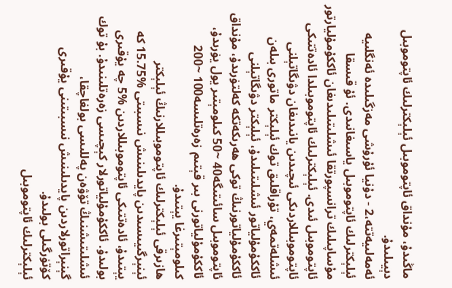ماڭىدۇ، مۇنداق ئاپتوموبىل ئېلېكترلىك ئاپتوموبىل دېيىلىدۇ.
ئەمەلىيەتتە،2 - دۇنيا ئۇرۇشى مەزگىلىدە ئەنگلىيە ئېلېكترلىك ئاپتوموبىل ياسىغانىدى. ئۇ قىسقا مۇساپىلىك ترانسپورتقا ئىشلىتىلىدىغان ئاككۇمۇليارتور ئاپتوموبىل ئىدى. ئېلېكترلىك ئاپتوموبىلدا ئادەتتىكى ئاپتوموبىللاردىكى ئىچىدىن يانىدىغان دۋىگاتېلنى ئىشلەتمەي، تۇراقلىق توك ئېلېكتر ماتورى بىلەن ئاككۇمۇلياتور ئىشلىتىلىدۇ، ئېلېكتر دۋىگاتېلنى ئاككۇمۇلياتورنىڭ توكى ھەرىكەتكە كەلتۈرىدۇ، مۇنداق ئاپتوموبىل سائىتىگە40 ~50 كىلومېتىر يول يۈرىدۇ، ئاككۇمۇلياتورنى بىر قېتىم زەرەتلىسە100 ~200 كىلومېتىرغا يېتىدۇ.
ھازىرقى ئېلېكترلىك ئاپتوموبىللارنىڭ ئېلېكتر ئېنېرگىيىسىدىن پايدىلىنىش نىسبىتى %15.75 كە يېتىدۇ، ئادەتتىكى ئاپتوموبىللاردىن %5 چە يۇقىرى بولىدۇ. ئاككۇمۇلياتورلار كېچىسى زەرەتلىنىدۇ. بۇ توك ئىشلىتىشنىڭ تۆۋەن پەللىسى بولغاچقا، گېنېراتورلاردىن پايدىلىنىش نىسبىتىنى يۇقىرى كۆتۈرگىلى بولىدۇ.
ئېلېكترلىك ئاپتوموبىل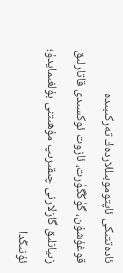ئادەتتىكى ئاپتوموبىللاردەك تەركىبىدە قوغۇشۇن، گۈڭگۈرت، ئازوت ئوكسىدى قاتارلىق زىيانلىق گازلارنى چىقىرىپ مۇھىتنى بۇلغىمايدۇ؛ ئۇنىڭدا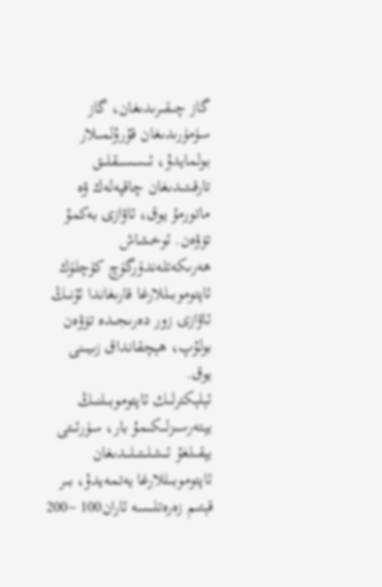گاز چىقىرىدىغان، گاز سۈمۈرىدىغان قۇرۇلمىلار بولمايدۇ، ئىسسىقلىق تارقىتىدىغان چاقپەلەك ۋە ماتورمۇ يوق، ئاۋازى بەكمۇ تۆۋەن. ئوخشاش ھەرىكەتلەندۈرگۈچ كۈچلۈك ئاپتوموبىللارغا قارىغاندا ئۇنىڭ ئاۋازى زور دەرىجىدە تۆۋەن بولۇپ، ھېچقانداق زىيىنى يوق.
ئېلېكترلىك ئاپتوموبىلنىڭ يېتەرسىزلىكىمۇ بار، سۈرئىتى يېقىلغۇ ئىشلىتىلىدىغان ئاپتوموبىللارغا يەتمەيدۇ، بىر قېتىم زەرەتلىسە ئاران100 ~200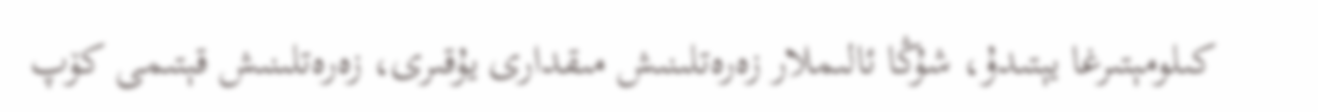كىلومېتىرغا يېتىدۇ، شۇڭا ئالىملار زەرەتلىنىش مىقدارى يۇقىرى، زەرەتلىنىش قېتىمى كۆپ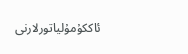ئاككۇمۇلياتورلارنى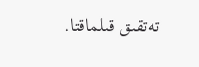تەتقىق قىلماقتا.